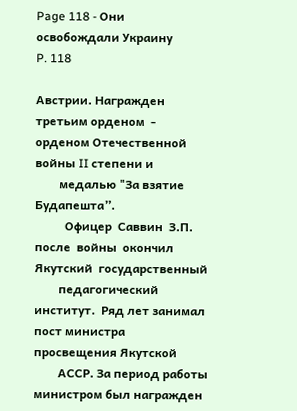Page 118 - Они освобождали Украину
P. 118

Австрии. Награжден третьим орденом  - орденом Отечественной войны II степени и
        медалью "За взятие Будапешта”.
          Офицер  Саввин  З.П.  после  войны  окончил  Якутский  государственный
        педагогический институт.  Ряд лет занимал пост министра просвещения Якутской
        АССР. За период работы министром был награжден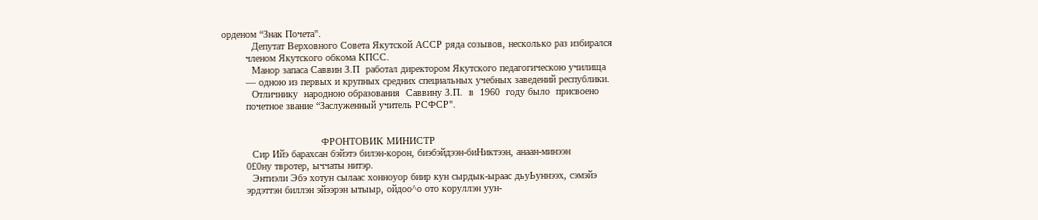орденом “Знак Почета".
          Депутат Верховного Совета Якутской АССР ряда созывов, несколько раз избирался
        членом Якутского обкома КПСС.
          Манор запаса Саввин З.П  работал директором Якутского педагогическою училища
        — одною из первых и крупных средних специальных учебных заведений республики.
          Отличнику  народною образования  Саввину З.П.  в  1960  году было  присвоено
        почетное звание “Заслуженный учитель РСФСР".


                                 ФРОНТОВИК МИНИСТР
          Сир Ийэ барахсан бэйэтэ билэн-корон, биэбэйдээн-биНиктээн, анаан-минээн
        0£0ну твротер, ыччаты нитэр.
          Энтиэли Эбэ хотун сылаас хонноуор биир кун сырдык-ыраас дьуЬуннээх, сэмэйэ
        эрдэттэн биллэн эйээрэн ытыыр, ойдоо^о ото коруллэн уун-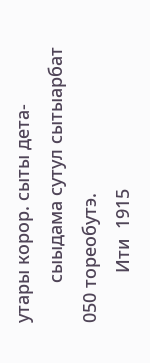утары корор. сыты дета-
        сыыдама сутул сытыарбат 050 тореобутэ.
          Ити  1915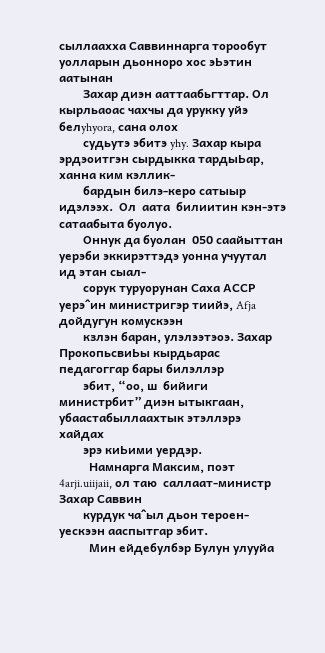сыллаахха Саввиннарга торообут уолларын дьонноро хос эЬэтин аатынан
        Захар диэн ааттаабьгттар. Ол кырльаоас чахчы да урукку уйэ белyhyora, сана олох
        судьутэ эбитэ yhy. Захар кыра эрдэоитгэн сырдыкка тардыЬар, ханна ким кэллик-
        бардын билэ-керо сатыыр  идэлээх.  Ол  аата  билиитин кэн-этэ сатаабыта буолуо.
        Оннук да буолан  050 саайыттан  уерэби эккирэттэдэ уонна учуутал  ид этан сыал-
        сорук туруорунан Саха АССР уерэ^ин министригэр тиийэ, Afja дойдугун комускээн
        кзлэн баран, улэлээтэоэ. Захар ПрокопьсвиЬы кырдьарас педагоггар бары билэллэр
        эбит, “оо, ш  бийиги министрбит” диэн ытыкгаан, убаастабыллаахтык этэллэрэ хайдах
        эрэ киЬими уердэр.
          Намнарга Максим, поэт 4arji.uiijaii, ол таю  саллаат-министр Захар Саввин
        курдук ча^ыл дьон тероен-уескээн ааспытгар эбит.
          Мин ейдебулбэр Булун улууйа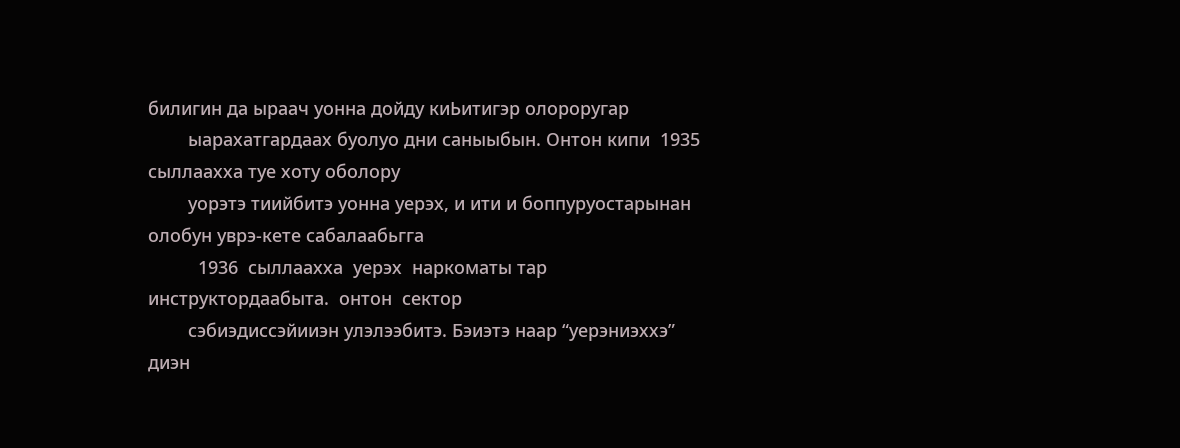билигин да ыраач уонна дойду киЬитигэр олороругар
        ыарахатгардаах буолуо дни саныыбын. Онтон кипи  1935 сыллаахха туе хоту оболору
        уорэтэ тиийбитэ уонна уерэх, и ити и боппуруостарынан олобун уврэ-кете сабалаабьгга
          1936  сыллаахха  уерэх  наркоматы тар  инструктордаабыта.  онтон  сектор
        сэбиэдиссэйииэн улэлээбитэ. Бэиэтэ наар “уерэниэххэ” диэн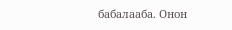бабалааба. Онон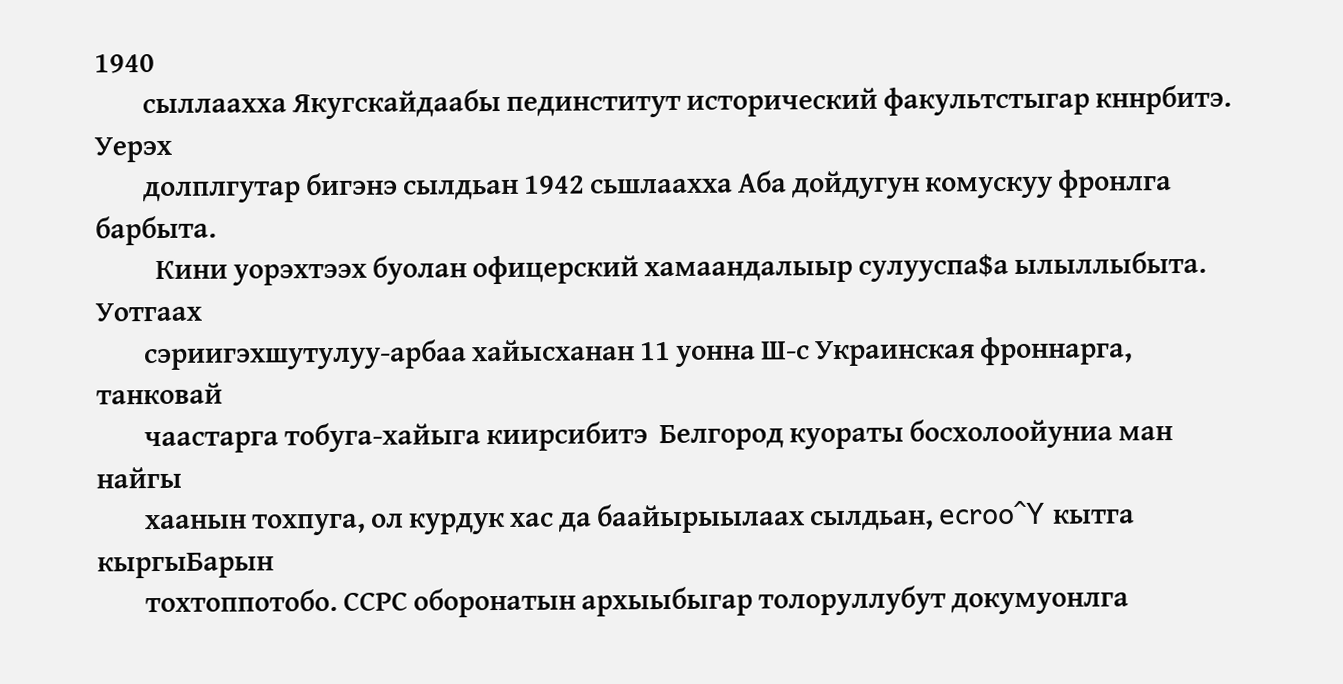1940
        сыллаахха Якугскайдаабы пединститут исторический факультстыгар кннрбитэ. Уерэх
        долплгутар бигэнэ сылдьан 1942 сьшлаахха Аба дойдугун комускуу фронлга барбыта.
          Кини уорэхтээх буолан офицерский хамаандалыыр сулууспа$а ылыллыбыта. Уотгаах
        сэриигэхшутулуу-арбаа хайысханан 11 уонна Ш-с Украинская фроннарга, танковай
        чаастарга тобуга-хайыга киирсибитэ  Белгород куораты босхолоойуниа ман найгы
        хаанын тохпуга, ол курдук хас да баайырыылаах сылдьан, ecroo^Y кытга кыргыБарын
        тохтоппотобо. ССРС оборонатын архыыбыгар толоруллубут докумуонлга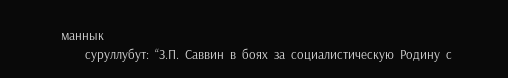маннык
        суруллубут:  “З.П.  Саввин  в  боях  за  социалистическую  Родину  с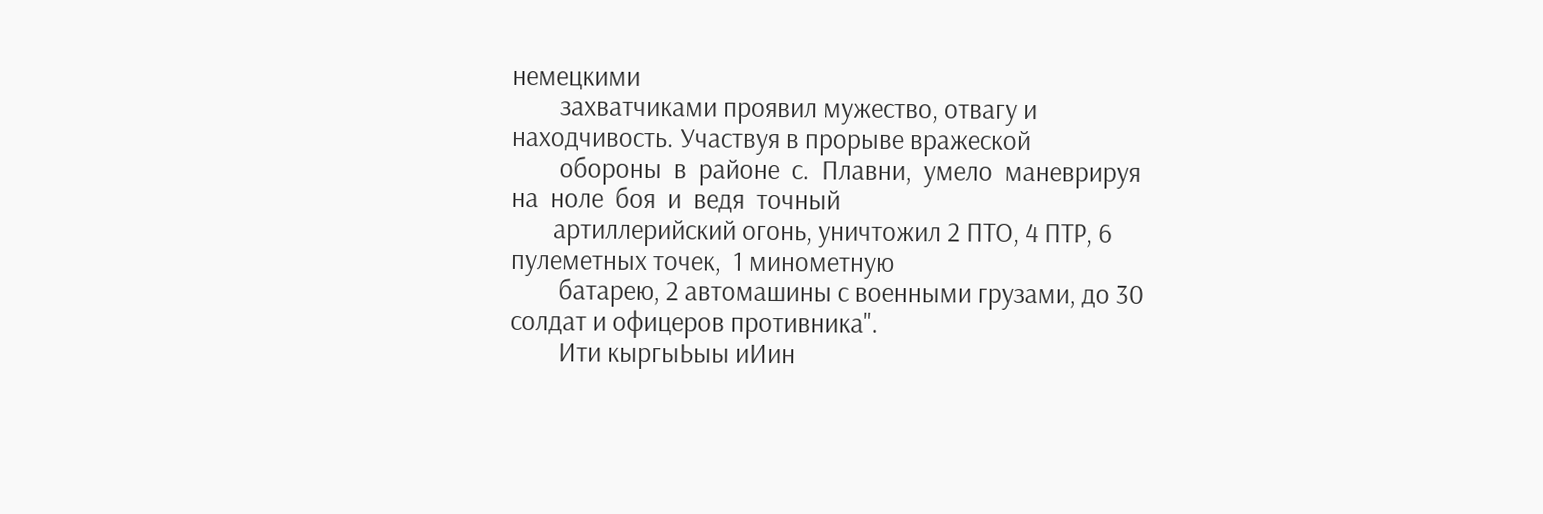немецкими
        захватчиками проявил мужество, отвагу и находчивость. Участвуя в прорыве вражеской
        обороны  в  районе  с.  Плавни,  умело  маневрируя  на  ноле  боя  и  ведя  точный
       артиллерийский огонь, уничтожил 2 ПТО, 4 ПТР, 6 пулеметных точек,  1 минометную
        батарею, 2 автомашины с военными грузами, до 30 солдат и офицеров противника".
        Ити кыргыЬыы иИин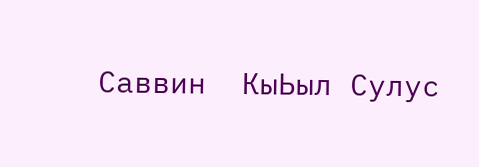Саввин  КыЬыл Сулус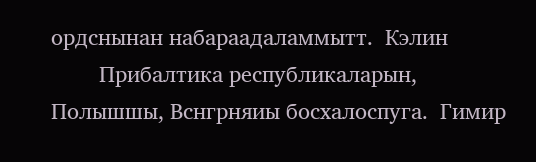ордснынан набараадаламмытт.  Кэлин
        Прибалтика республикаларын, Полышшы, Вснгрняиы босхалоспуга.  Гимир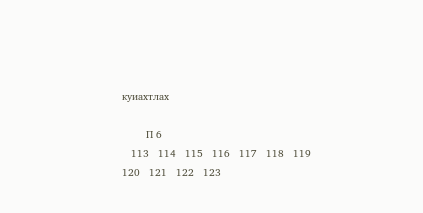куиахтлах

        П 6
   113   114   115   116   117   118   119   120   121   122   123